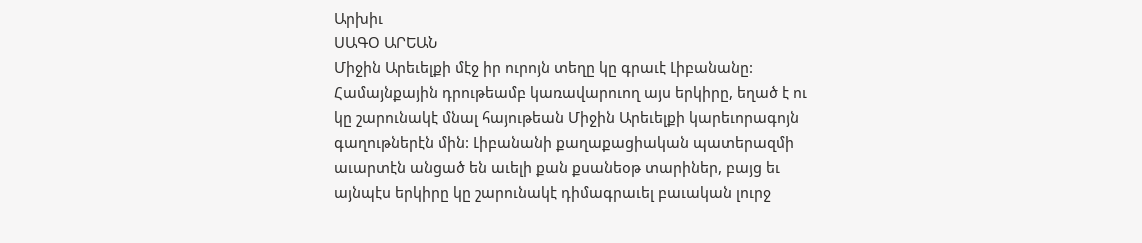Արխիւ
ՍԱԳՕ ԱՐԵԱՆ
Միջին Արեւելքի մէջ իր ուրոյն տեղը կը գրաւէ Լիբանանը: Համայնքային դրութեամբ կառավարուող այս երկիրը, եղած է ու կը շարունակէ մնալ հայութեան Միջին Արեւելքի կարեւորագոյն գաղութներէն մին: Լիբանանի քաղաքացիական պատերազմի աւարտէն անցած են աւելի քան քսանեօթ տարիներ, բայց եւ այնպէս երկիրը կը շարունակէ դիմագրաւել բաւական լուրջ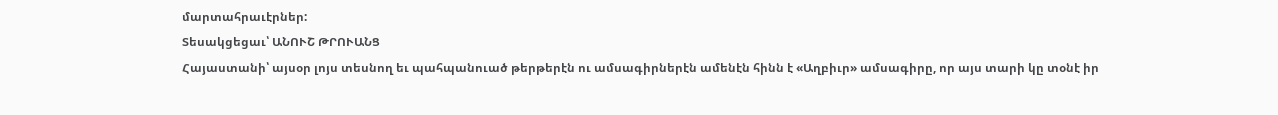մարտահրաւէրներ:
Տեսակցեցաւ՝ ԱՆՈՒՇ ԹՐՈՒԱՆՑ
Հայաստանի՝ այսօր լոյս տեսնող եւ պահպանուած թերթերէն ու ամսագիրներէն ամենէն հինն է «Աղբիւր» ամսագիրը, որ այս տարի կը տօնէ իր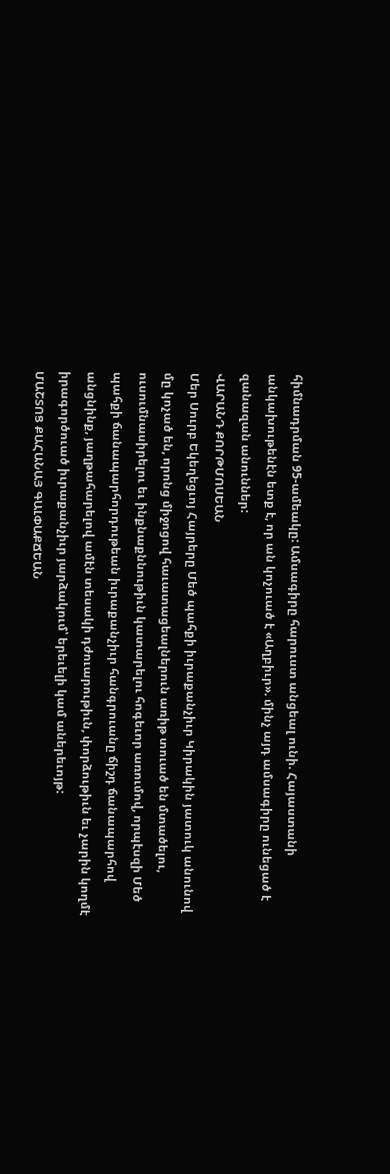հիմնադրման 95-ամեակը: Ամսագիրը հարուստ անցեալ ունի. Հայաստանի անկախութենէն ետք է, որ ան կոչուած է «Աղբիւր». մինչ այդ ամսագիրը ունեցած է զանազան անուններ:
ՎԱՐԱՆԴ ՔՈՐԹՄՈՍԵԱՆ
Մեր Սուրբ Եկեղեցւոյ Հայրերը Մեծ պահքի իւրաքանչիւր Կիրակին յատուկ անունով մը կոչած են, որոնց միջոցով հաւատացեալներուն առիթ տուած են մտածելու, ուսումնասիրելու եւ ինքնաքննութիւն կատարելու հոգեւոր առումով, որպէսզի Մեծ պահքի ճանապարհորդութեան իւրաքանչիւր հանգրուանը ճիշդ ճանապարհով անցնինք, յաղթահարելով ամէն տեսակի դժուարութիւն, փորձութիւն եւ չարին կողմէ իրագործուած իւրաքանչիւր յարձակում՝ երեւելի կամ աներեւոյթ:
ՄԱՇՏՈՑ ՔԱՀԱՆԱՅ ԳԱԼՓԱՔՃԵԱՆ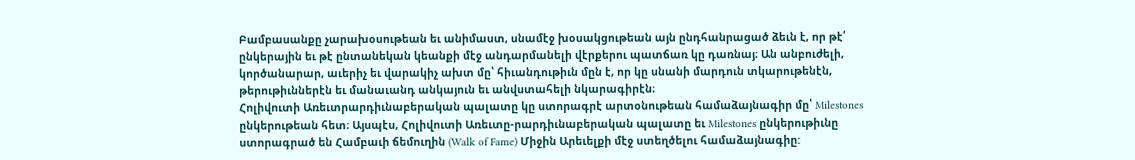Բամբասանքը չարախօսութեան եւ անիմաստ, սնամէջ խօսակցութեան այն ընդհանրացած ձեւն է, որ թէ՛ ընկերային եւ թէ ընտանեկան կեանքի մէջ անդարմանելի վէրքերու պատճառ կը դառնայ։ Ան անբուժելի, կործանարար, աւերիչ եւ վարակիչ ախտ մը՝ հիւանդութիւն մըն է, որ կը սնանի մարդուն տկարութենէն, թերութիւններէն եւ մանաւանդ անկայուն եւ անվստահելի նկարագիրէն։
Հոլիվուտի Առեւտրարդիւնաբերական պալատը կը ստորագրէ արտօնութեան համաձայնագիր մը՝ Milestones ընկերութեան հետ։ Այսպէս, Հոլիվուտի Առեւտը-րարդիւնաբերական պալատը եւ Milestones ընկերութիւնը ստորագրած են Համբաւի ճեմուղին (Walk of Fame) Միջին Արեւելքի մէջ ստեղծելու համաձայնագիը: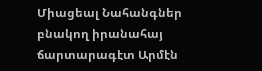Միացեալ Նահանգներ բնակող իրանահայ ճարտարագէտ Արմէն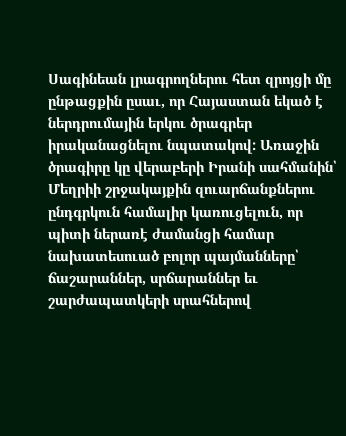Սագինեան լրագրողներու հետ զրոյցի մը ընթացքին ըսաւ, որ Հայաստան եկած է ներդրումային երկու ծրագրեր իրականացնելու նպատակով: Առաջին ծրագիրը կը վերաբերի Իրանի սահմանին՝ Մեղրիի շրջակայքին զուարճանքներու ընդգրկուն համալիր կառուցելուն, որ պիտի ներառէ ժամանցի համար նախատեսուած բոլոր պայմանները՝ ճաշարաններ, սրճարաններ եւ շարժապատկերի սրահներով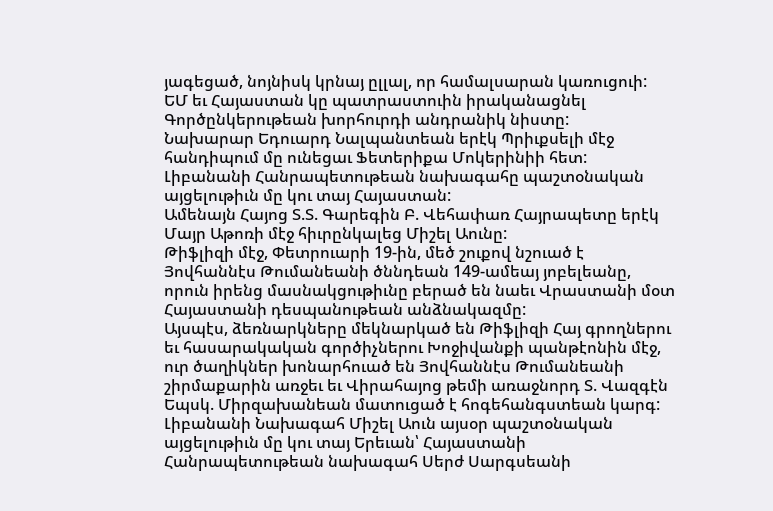յագեցած, նոյնիսկ կրնայ ըլլալ, որ համալսարան կառուցուի:
ԵՄ եւ Հայաստան կը պատրաստուին իրականացնել Գործընկերութեան խորհուրդի անդրանիկ նիստը:
Նախարար Եդուարդ Նալպանտեան երէկ Պրիւքսելի մէջ հանդիպում մը ունեցաւ Ֆետերիքա Մոկերինիի հետ:
Լիբանանի Հանրապետութեան նախագահը պաշտօնական այցելութիւն մը կու տայ Հայաստան:
Ամենայն Հայոց Տ.Տ. Գարեգին Բ. Վեհափառ Հայրապետը երէկ Մայր Աթոռի մէջ հիւրընկալեց Միշել Աունը:
Թիֆլիզի մէջ, Փետրուարի 19-ին, մեծ շուքով նշուած է Յովհաննէս Թումանեանի ծննդեան 149-ամեայ յոբելեանը, որուն իրենց մասնակցութիւնը բերած են նաեւ Վրաստանի մօտ Հայաստանի դեսպանութեան անձնակազմը:
Այսպէս, ձեռնարկները մեկնարկած են Թիֆլիզի Հայ գրողներու եւ հասարակական գործիչներու Խոջիվանքի պանթէոնին մէջ, ուր ծաղիկներ խոնարհուած են Յովհաննէս Թումանեանի շիրմաքարին առջեւ եւ Վիրահայոց թեմի առաջնորդ Տ. Վազգէն Եպսկ. Միրզախանեան մատուցած է հոգեհանգստեան կարգ:
Լիբանանի Նախագահ Միշել Աուն այսօր պաշտօնական այցելութիւն մը կու տայ Երեւան՝ Հայաստանի Հանրապետութեան նախագահ Սերժ Սարգսեանի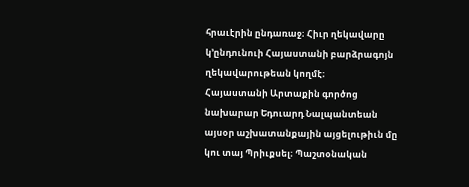հրաւէրին ընդառաջ։ Հիւր ղեկավարը կ՚ընդունուի Հայաստանի բարձրագոյն ղեկավարութեան կողմէ։
Հայաստանի Արտաքին գործոց նախարար Եդուարդ Նալպանտեան այսօր աշխատանքային այցելութիւն մը կու տայ Պրիւքսել։ Պաշտօնական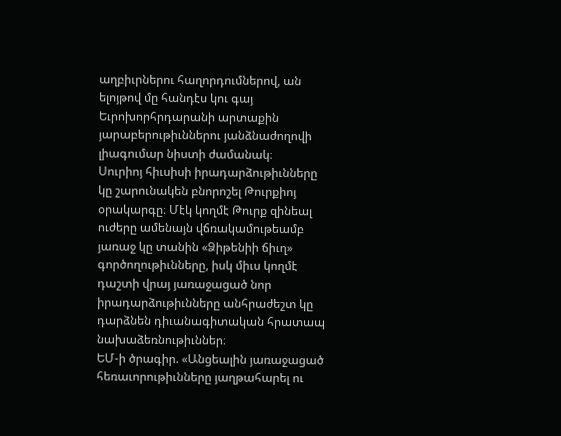աղբիւրներու հաղորդումներով, ան ելոյթով մը հանդէս կու գայ Եւրոխորհրդարանի արտաքին յարաբերութիւններու յանձնաժողովի լիագումար նիստի ժամանակ։
Սուրիոյ հիւսիսի իրադարձութիւնները կը շարունակեն բնորոշել Թուրքիոյ օրակարգը։ Մէկ կողմէ Թուրք զինեալ ուժերը ամենայն վճռակամութեամբ յառաջ կը տանին «Ձիթենիի ճիւղ» գործողութիւնները, իսկ միւս կողմէ դաշտի վրայ յառաջացած նոր իրադարձութիւնները անհրաժեշտ կը դարձնեն դիւանագիտական հրատապ նախաձեռնութիւններ։
ԵՄ-ի ծրագիր. «Անցեալին յառաջացած հեռաւորութիւնները յաղթահարել ու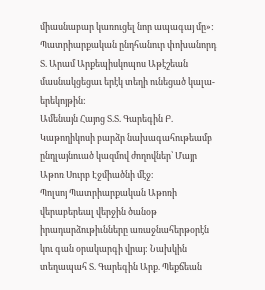միասնաբար կառուցել նոր ապագայ մը»:
Պատրիարքական ընդհանուր փոխանորդ Տ. Արամ Արքեպիսկոպոս Աթէշեան մասնակցեցաւ երէկ տեղի ունեցած կալա-երեկոյթին:
Ամենայն Հայոց Տ.Տ. Գարեգին Բ. Կաթողիկոսի բարձր նախագահութեամբ ընդլայնուած կազմով ժողովներ՝ Մայր Աթոռ Սուրբ Էջմիածնի մէջ։
Պոլսոյ Պատրիարքական Աթոռի վերաբերեալ վերջին ծանօթ իրադարձութիւնները առաջնահերթօրէն կու գան օրակարգի վրայ: Նախկին տեղապահ Տ. Գարեգին Արք. Պեքճեան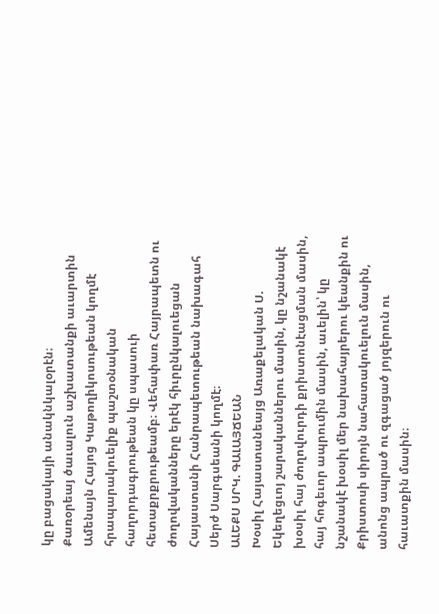կը բացակայի անակնկալօրէն։
Քառօրեայ ծաւալուն աշխատանքի աւարտին Ամենայն Հայոց Կաթողիկոսութեան կողմէ հրապարակուելիք պաշտօնական հաղորդագրութեան կը սպասուի հետաքրքրութեամբ։ Վեհափառ Հայրապետն ու ժողովականները երէկ հիւրընկալուեցան Հայաստանի Հանրապետութեան նախագահ Սերժ Սարգսեանի կողմէ։
ԱԼԵՔՍ ՍՐԿ. ԳԱԼԱՅՃԵԱՆ
Խօսիլ Հայաստանեայց Առաքելական Ս. Եկեղեցւոյ շարականներու մասին, կը նշանակէ խօսիլ հայ ժողովուրդի քրիստոնէացման մասին, հայ հոգեւոր ապրումին մասին, աւելին՝ կը նշանակէ խօսիլ մեր նախահայրերու կեանքին ու Քրիստոսի սիրոյն նահատակուելուն մասին, անոնց ապրած ու զգացած յոյզերուն ու հաւատքին մասին։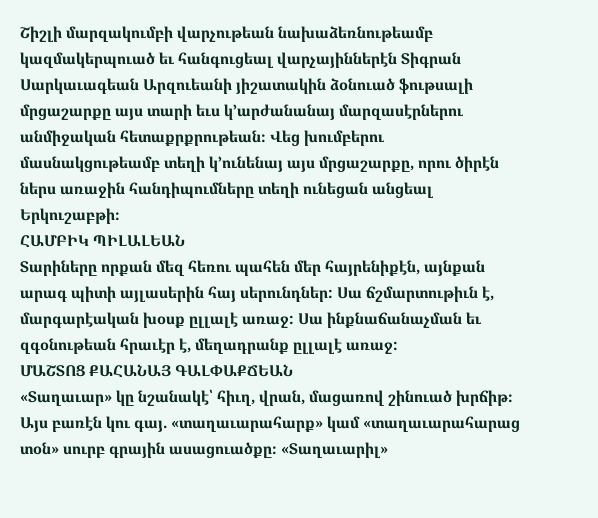Շիշլի մարզակումբի վարչութեան նախաձեռնութեամբ կազմակերպուած եւ հանգուցեալ վարչայիններէն Տիգրան Սարկաւագեան Արզուեանի յիշատակին ձօնուած ֆութսալի մրցաշարքը այս տարի եւս կ՚արժանանայ մարզասէրներու անմիջական հետաքրքրութեան։ Վեց խումբերու մասնակցութեամբ տեղի կ՚ունենայ այս մրցաշարքը, որու ծիրէն ներս առաջին հանդիպումները տեղի ունեցան անցեալ Երկուշաբթի։
ՀԱՄԲԻԿ ՊԻԼԱԼԵԱՆ
Տարիները որքան մեզ հեռու պահեն մեր հայրենիքէն, այնքան արագ պիտի այլասերին հայ սերունդներ: Սա ճշմարտութիւն է, մարգարէական խօսք ըլլալէ առաջ: Սա ինքնաճանաչման եւ զգօնութեան հրաւէր է, մեղադրանք ըլլալէ առաջ:
ՄԱՇՏՈՑ ՔԱՀԱՆԱՅ ԳԱԼՓԱՔՃԵԱՆ
«Տաղաւար» կը նշանակէ՝ հիւղ, վրան, մացառով շինուած խրճիթ։ Այս բառէն կու գայ. «տաղաւարահարք» կամ «տաղաւարահարաց տօն» սուրբ գրային ասացուածքը։ «Տաղաւարիլ»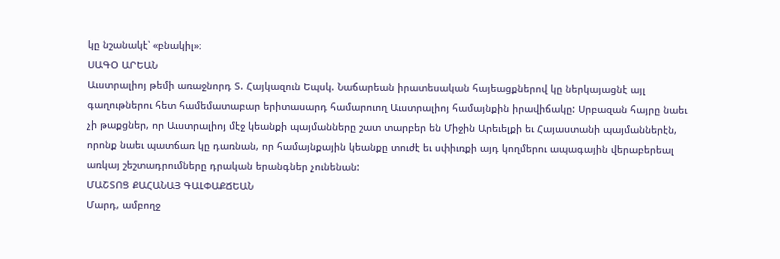կը նշանակէ՝ «բնակիլ»։
ՍԱԳՕ ԱՐԵԱՆ
Աւստրալիոյ թեմի առաջնորդ Տ. Հայկազուն Եպսկ. Նաճարեան իրատեսական հայեացքներով կը ներկայացնէ այլ գաղութներու հետ համեմատաբար երիտասարդ համարուող Աւստրալիոյ համայնքին իրավիճակը: Սրբազան հայրը նաեւ չի թաքցներ, որ Աւստրալիոյ մէջ կեանքի պայմանները շատ տարբեր են Միջին Արեւելքի եւ Հայաստանի պայմաններէն, որոնք նաեւ պատճառ կը դառնան, որ համայնքային կեանքը տուժէ եւ սփիւռքի այդ կողմերու ապագային վերաբերեալ առկայ շեշտադրումները դրական երանգներ չունենան:
ՄԱՇՏՈՑ ՔԱՀԱՆԱՅ ԳԱԼՓԱՔՃԵԱՆ
Մարդ, ամբողջ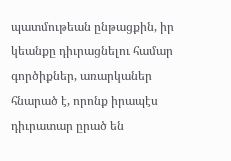պատմութեան ընթացքին, իր կեանքը դիւրացնելու համար գործիքներ, առարկաներ հնարած է, որոնք իրապէս դիւրատար ըրած են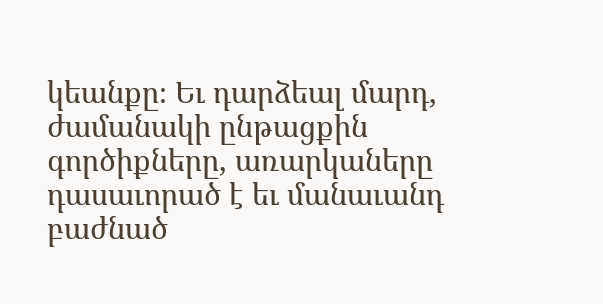կեանքը։ Եւ դարձեալ մարդ, ժամանակի ընթացքին գործիքները, առարկաները դասաւորած է եւ մանաւանդ բաժնած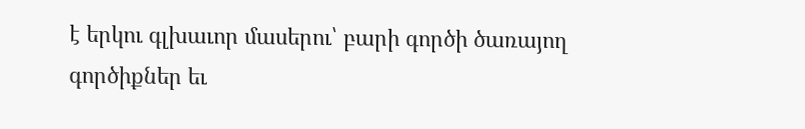է երկու գլխաւոր մասերու՝ բարի գործի ծառայող գործիքներ եւ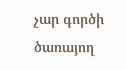չար գործի ծառայող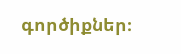գործիքներ։